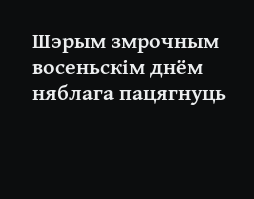Шэрым змрочным восеньскім днём няблага пацягнуць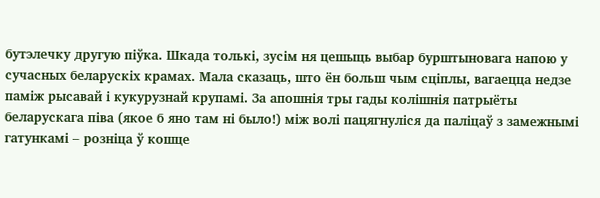бутэлечку другую піўка. Шкада толькі, зусім ня цешыць выбар бурштыновага напою у сучасных беларускіх крамах. Мала сказаць, што ён больш чым сціплы, вагаецца недзе паміж рысавай і кукурузнай крупамі. За апошнія тры гады колішнія патрыёты беларускага піва (якое б яно там ні было!) між волі пацягнуліся да паліцаў з замежнымі гатункамі – розніца ў кошце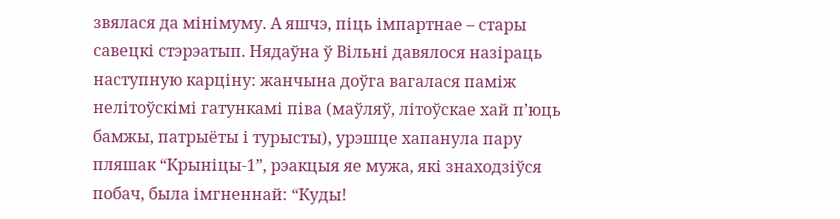звялася да мінімуму. А яшчэ, піць імпартнае – стары савецкі стэрэатып. Нядаўна ў Вільні давялося назіраць наступную карціну: жанчына доўга вагалася паміж нелітоўскімі гатункамі піва (маўляў, літоўскае хай п’юць бамжы, патрыёты і турысты), урэшце хапанула пару пляшак “Крыніцы-1”, рэакцыя яе мужа, які знаходзіўся побач, была імгненнай: “Куды!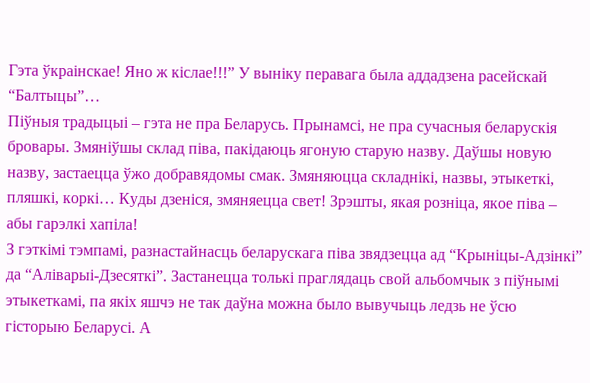Гэта ўкраінскае! Яно ж кіслае!!!” У выніку перавага была аддадзена расейскай “Балтыцы”…
Піўныя традыцыі – гэта не пра Беларусь. Прынамсі, не пра сучасныя беларускія бровары. Змяніўшы склад піва, пакідаюць ягоную старую назву. Даўшы новую назву, застаецца ўжо добравядомы смак. Змяняюцца складнікі, назвы, этыкеткі, пляшкі, коркі… Куды дзеніся, змяняецца свет! Зрэшты, якая розніца, якое піва – абы гарэлкі хапіла!
З гэткімі тэмпамі, разнастайнасць беларускага піва звядзецца ад “Крыніцы-Адзінкі” да “Аліварыі-Дзесяткі”. Застанецца толькі праглядаць свой альбомчык з піўнымі этыкеткамі, па якіх яшчэ не так даўна можна было вывучыць ледзь не ўсю гісторыю Беларусі. А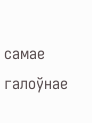самае галоўнае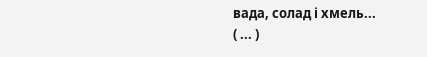вада, солад і хмель...
( ... )